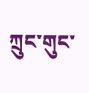ཀྲུང་གུང་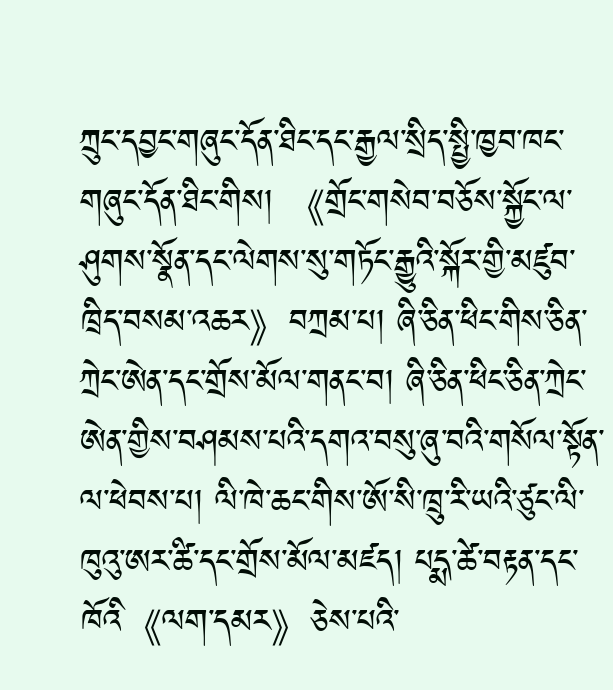ཀྲུང་དབྱང་གཞུང་དོན་ཐིང་དང་རྒྱལ་སྲིད་སྤྱི་ཁྱབ་ཁང་གཞུང་དོན་ཐིང་གིས། 《གྲོང་གསེབ་བཅོས་སྐྱོང་ལ་ཤུགས་སྣོན་དང་ལེགས་སུ་གཏོང་རྒྱུའི་སྐོར་གྱི་མཛུབ་ཁྲིད་བསམ་འཆར》བཀྲམ་པ། ཞི་ཅིན་ཕིང་གིས་ཅིན་ཀྲེང་ཨེན་དང་གྲོས་མོལ་གནང་བ། ཞི་ཅིན་ཕིང་ཅིན་ཀྲེང་ཨེན་གྱིས་བཤམས་པའི་དགའ་བསུ་ཞུ་བའི་གསོལ་སྟོན་ལ་ཕེབས་པ། ལི་ཁེ་ཆང་གིས་ཨོ་སི་ཁྲུ་རི་ཡའི་ཙུང་ལི་ཁུའུ་ཨར་ཚི་དང་གྲོས་མོལ་མཛད། པདྨ་ཚེ་བརྟན་དང་ཁོའི《ལག་དམར》ཅེས་པའི་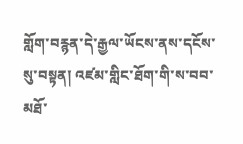གློག་བརྙན་དེ་རྒྱལ་ཡོངས་ནས་དངོས་སུ་བསྟན། འཛམ་གླིང་ཐོག་གི་ས་བབ་མཐོ་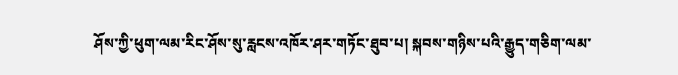ཤོས་ཀྱི་ཕུག་ལམ་རིང་ཤོས་སུ་རླངས་འཁོར་ཤར་གཏོང་ཐུབ་པ། སྐབས་གཉིས་པའི་རྒྱུད་གཅིག་ལམ་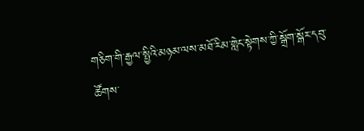གཅིག་གི་རྒྱལ་སྤྱིའི་མཉམ་ལས་མཐོ་རིམ་གླེང་སྟེགས་ཀྱི་སྒྲོག་སྒོར་དབུ་ཚོགས་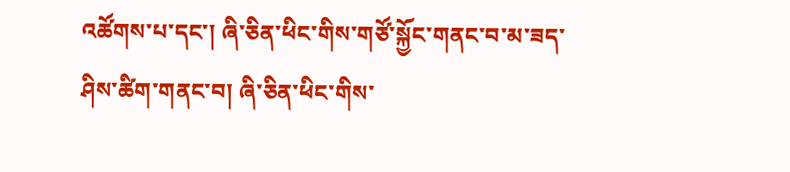འཚོགས་པ་དང་། ཞི་ཅིན་ཕིང་གིས་གཙོ་སྐྱོང་གནང་བ་མ་ཟད་ཤིས་ཚིག་གནང་བ། ཞི་ཅིན་ཕིང་གིས་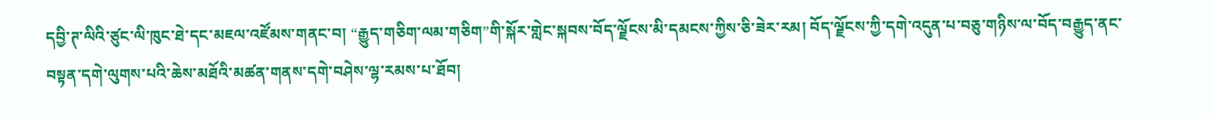དབྱི་ཊ་ལིའི་ཙུང་ལི་ཁུང་ཐེ་དང་མཇལ་འཛོམས་གནང་བ། “རྒྱུད་གཅིག་ལམ་གཅིག”གི་སྐོར་གླེང་སྐབས་བོད་ལྗོངས་མི་དམངས་ཀྱིས་ཅི་ཟེར་རམ། བོད་ལྗོངས་ཀྱི་དགེ་འདུན་པ་བཅུ་གཉིས་ལ་བོད་བརྒྱུད་ནང་བསྟན་དགེ་ལུགས་པའི་ཆེས་མཐོའི་མཚན་གནས་དགེ་བཤེས་ལྷ་རམས་པ་ཐོབ།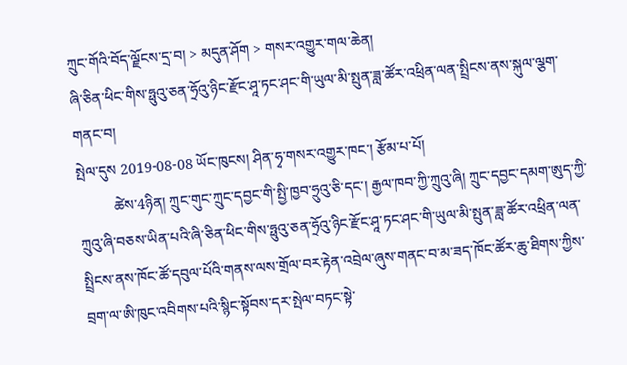ཀྲུང་གོའི་བོད་ལྗོངས་དྲ་བ། > མདུན་ཤོག > གསར་འགྱུར་གལ་ཆེན།
ཞི་ཅིན་ཕིང་གིས་ཧྥུའུ་ཅན་ཧྲོའུ་ཉིང་རྫོང་ཤཱ་ཏང་ཤང་གི་ཡུལ་མི་སྤུན་ཟླ་ཚོར་འཕྲིན་ལན་སྤྲིངས་ནས་སྐུལ་ལྕག་གནང་བ།
སྤེལ་དུས 2019-08-08 ཡོང་ཁུངས། ཤིན་ཧྭ་གསར་འགྱུར་ཁང་། རྩོམ་པ་པོ།
          ཚེས་4ཉིན། ཀྲུང་གུང་ཀྲུང་དབྱང་གི་སྤྱི་ཁྱབ་ཧྲུའུ་ཅི་དང་། རྒྱལ་ཁབ་ཀྱི་ཀྲུའུ་ཞི། ཀྲུང་དབྱང་དམག་ཨུད་ཀྱི་ཀྲུའུ་ཞི་བཅས་ཡིན་པའི་ཞི་ཅིན་ཕིང་གིས་ཧྥུའུ་ཅན་ཧྲོའུ་ཉིང་རྫོང་ཤཱ་ཏང་ཤང་གི་ཡུལ་མི་སྤུན་ཟླ་ཚོར་འཕྲིན་ལན་སྤྲིངས་ནས་ཁོང་ཚོ་དབུལ་པོའི་གནས་ལས་གྲོལ་བར་རྟེན་འབྲེལ་ཞུས་གནང་བ་མ་ཟད་ཁོང་ཚོར་ཆུ་ཐིགས་ཀྱིས་བྲག་ལ་ཨི་ཁུང་འབིགས་པའི་སྙིང་སྟོབས་དར་སྤེལ་བཏང་སྟེ་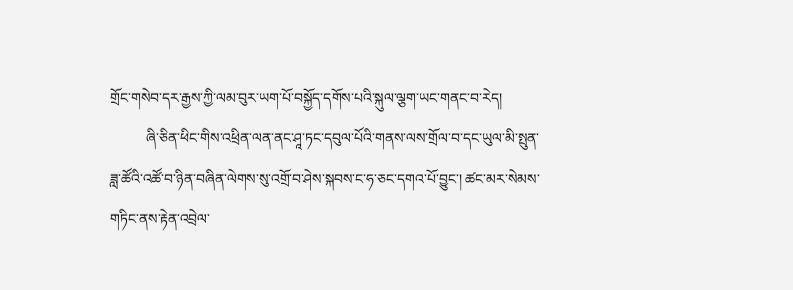གྲོང་གསེབ་དར་རྒྱས་ཀྱི་ལམ་བུར་ཡག་པོ་བསྐྱོད་དགོས་པའི་སྐུལ་ལྕག་ཡང་གནང་བ་རེད།
          ཞི་ཅིན་ཕིང་གིས་འཕྲིན་ལན་ནང་ཤཱ་ཏང་དབུལ་པོའི་གནས་ལས་གྲོལ་བ་དང་ཡུལ་མི་སྤུན་ཟླ་ཚོའི་འཚོ་བ་ཉིན་བཞིན་ལེགས་སུ་འགྲོ་བ་ཤེས་སྐབས་ང་ཧ་ཅང་དགའ་པོ་བྱུང་། ཚང་མར་སེམས་གཏིང་ནས་རྟེན་འབྲེལ་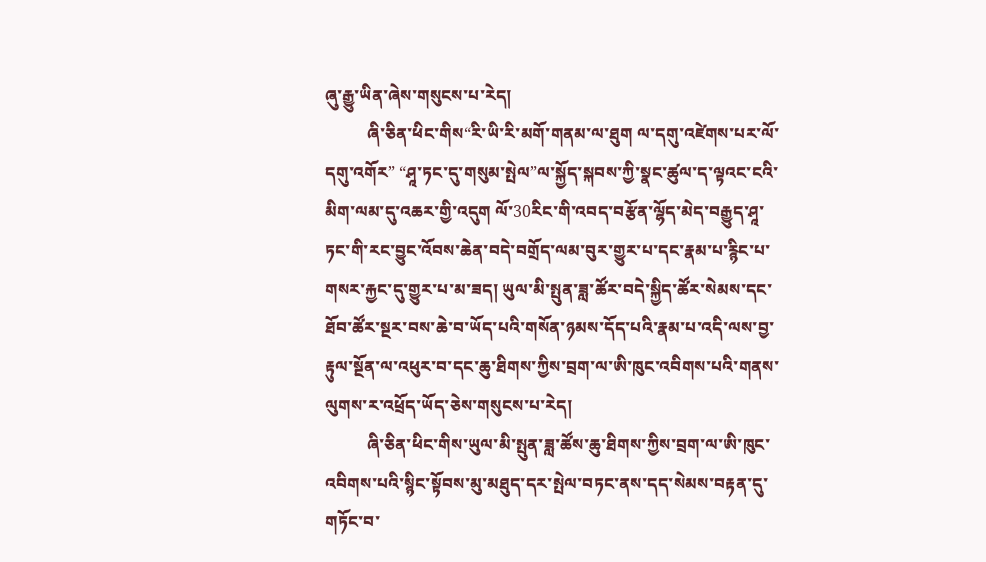ཞུ་རྒྱུ་ཡིན་ཞེས་གསུངས་པ་རེད།
          ཞི་ཅིན་ཕིང་གིས“རི་ཡི་རི་མགོ་གནམ་ལ་ཐུག ལ་དགུ་འཛེགས་པར་ལོ་དགུ་འགོར” “ཤཱ་ཏང་དུ་གསུམ་སྤེལ”ལ་སྐྱོད་སྐབས་ཀྱི་སྣང་ཚུལ་ད་ལྟའང་ངའི་མིག་ལམ་དུ་འཆར་གྱི་འདུག ལོ་30རིང་གི་འབད་བརྩོན་ལྷོད་མེད་བརྒྱུད་ཤཱ་ཏང་གི་རང་བྱུང་འོབས་ཆེན་བདེ་བགྲོད་ལམ་བུར་གྱུར་པ་དང་རྣམ་པ་རྙིང་པ་གསར་རྐྱང་དུ་གྱུར་པ་མ་ཟད། ཡུལ་མི་སྤུན་ཟླ་ཚོར་བདེ་སྐྱིད་ཚོར་སེམས་དང་ཐོབ་ཚོར་སྔར་བས་ཆེ་བ་ཡོད་པའི་གསོན་ཉམས་དོད་པའི་རྣམ་པ་འདི་ལས་བྱ་རྟུལ་སྔོན་ལ་འཕུར་བ་དང་ཆུ་ཐིགས་ཀྱིས་བྲག་ལ་ཨི་ཁུང་འབིགས་པའི་གནས་ལུགས་ར་འཕྲོད་ཡོད་ཅེས་གསུངས་པ་རེད།
          ཞི་ཅིན་ཕིང་གིས་ཡུལ་མི་སྤུན་ཟླ་ཚོས་ཆུ་ཐིགས་ཀྱིས་བྲག་ལ་ཨི་ཁུང་འབིགས་པའི་སྙིང་སྟོབས་མུ་མཐུད་དར་སྤེལ་བཏང་ནས་དད་སེམས་བརྟན་དུ་གཏོང་བ་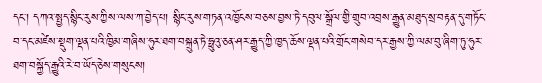དང་། དཀའ་སྤྱད་སྙིང་རུས་ཀྱིས་ལས་ཀ་བྱེད་པ། སྙིང་རུས་གཏན་འཁྱོངས་བཅས་བྱས་ཏེ་དབུལ་སྒྲོལ་གྱི་གྲུབ་འབྲས་རྒྱུན་མཐུད་སྲ་བརྟན་དུ་གཏོང་བ་དང་མཛེས་སྡུག་ལྡན་པའི་ཁྱིམ་གཞིས་ཧུར་ཐག་བསྐྲུན་ཏེ་ཧྥུའུ་ཅན་ཤར་རྒྱུད་ཀྱི་ཁྱད་ཆོས་ལྡན་པའི་གྲོང་གསེབ་དར་རྒྱས་ཀྱི་ལམ་བུ་ཞིག་ཏུ་ཧུར་ཐག་བསྐྱོད་རྒྱུའི་རེ་བ་ཡོད་ཅེས་གསུངས།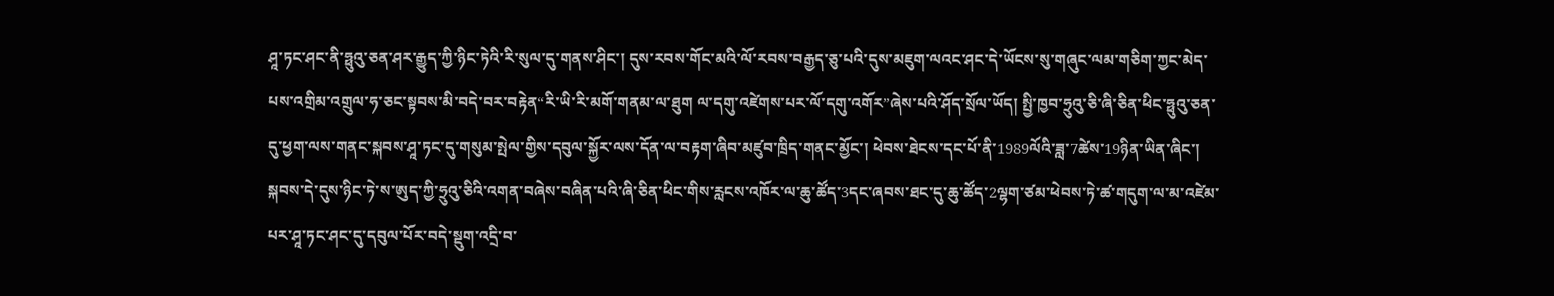ཤཱ་ཏང་ཤང་ནི་ཧྥུའུ་ཅན་ཤར་རྒྱུད་ཀྱི་ཉིང་ཏེའི་རི་སུལ་དུ་གནས་ཤིང་། དུས་རབས་གོང་མའི་ལོ་རབས་བརྒྱད་ཅུ་པའི་དུས་མཇུག་ལའང་ཤང་དེ་ཡོངས་སུ་གཞུང་ལམ་གཅིག་ཀྱང་མེད་པས་འགྲིམ་འགྲུལ་ཧ་ཅང་སྟབས་མི་བདེ་བར་བརྟེན“རི་ཡི་རི་མགོ་གནམ་ལ་ཐུག ལ་དགུ་འཛེགས་པར་ལོ་དགུ་འགོར”ཞེས་པའི་ཤོད་སྲོལ་ཡོད། སྤྱི་ཁྱབ་ཧྲུའུ་ཅི་ཞི་ཅིན་ཕིང་ཧྥུའུ་ཅན་དུ་ཕྱག་ལས་གནང་སྐབས་ཤཱ་ཏང་དུ་གསུམ་སྤེལ་གྱིས་དབུལ་སྐྱོར་ལས་དོན་ལ་བརྟག་ཞིབ་མཛུབ་ཁྲིད་གནང་མྱོང་། ཕེབས་ཐེངས་དང་པོ་ནི་1989ལོའི་ཟླ་7ཚེས་19ཉིན་ཡིན་ཞིང་། སྐབས་དེ་དུས་ཉིང་ཏེ་ས་ཨུད་ཀྱི་ཧྲུའུ་ཅིའི་འགན་བཞེས་བཞིན་པའི་ཞི་ཅིན་ཕིང་གིས་རླངས་འཁོར་ལ་ཆུ་ཚོད་3དང་ཞབས་ཐང་དུ་ཆུ་ཚོད་2ལྷག་ཙམ་ཕེབས་ཏེ་ཚ་གདུག་ལ་མ་འཛེམ་པར་ཤཱ་ཏང་ཤང་དུ་དབུལ་པོར་བདེ་སྡུག་འདྲི་བ་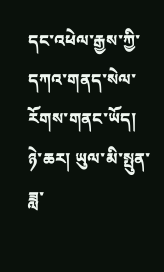དང་འཕེལ་རྒྱས་ཀྱི་དཀའ་གནད་སེལ་རོགས་གནང་ཡོད། ཉེ་ཆར། ཡུལ་མི་སྤུན་ཟླ་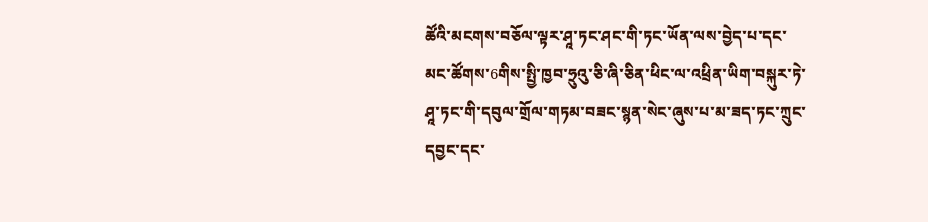ཚོའི་མངགས་བཅོལ་ལྟར་ཤཱ་ཏང་ཤང་གི་ཏང་ཡོན་ལས་བྱེད་པ་དང་མང་ཚོགས་6གིས་སྤྱི་ཁྱབ་ཧྲུའུ་ཅི་ཞི་ཅིན་ཕིང་ལ་འཕྲིན་ཡིག་བསྐུར་ཏེ་ཤཱ་ཏང་གི་དབུལ་གྲོལ་གཏམ་བཟང་སྙན་སེང་ཞུས་པ་མ་ཟད་ཏང་ཀྲུང་དབྱང་དང་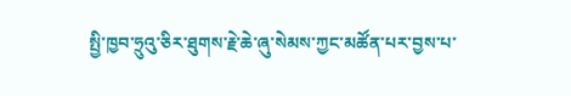སྤྱི་ཁྱབ་ཧྲུའུ་ཅིར་ཐུགས་རྗེ་ཆེ་ཞུ་སེམས་ཀྱང་མཚོན་པར་བྱས་པ་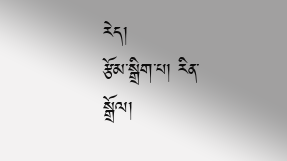རེད།
རྩོམ་སྒྲིག་པ། རིན་སྒྲོལ།